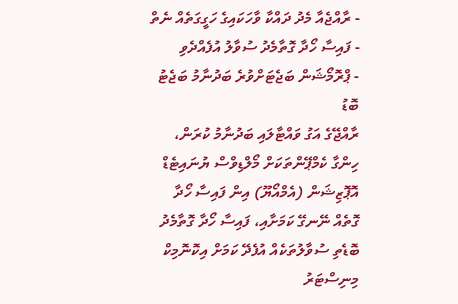- ރާއްޖެއާ މެދު ދައްކާ ވާހަކައިގެ ހަގީގަތެއް ނެތް
- ފައިސާ ހޯދާ ގޮތާމެދު ސުވާލު އުފެއްދެވި
- ޕްރޮމޯޝަން ބަޖެޓަށްވުރެ ބަދުނާމު ބަޖެޓު ބޮޑު
ރާއްޖޭގެ އަގު ވައްޓާލައި ބަދުނާމު ކުރަން، ހިންގާ ކެމްޕޭންތަކަށް މޯލްޑިވްސް ޔުނައިޓެޑް އޮޕޮޒިޝަން (އެމްއޯޔޫ) އިން ފައިސާ ހޯދާ ގޮތެއް ނޭނގޭ ކަމަށާއި، ފައިސާ ހޯދާ ގޮތާމެދު ބޮޑެތި ސުވާލުތަކެއް އުފެދޭ ކަމަށް އިކޮނޮމިކް މިނިސްޓަރު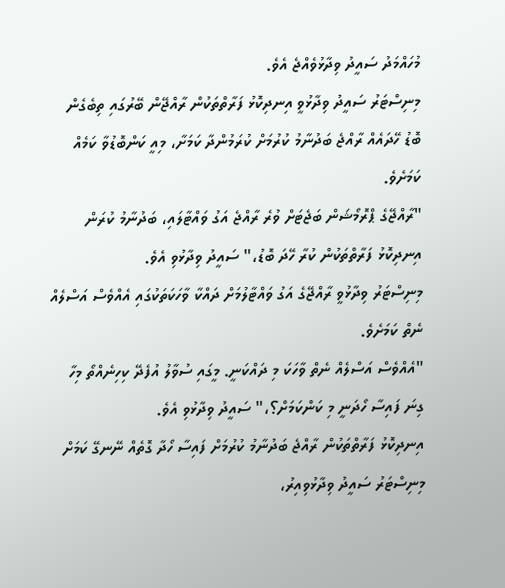މުހައްމަދު ސައީދު ވިދާޅުވެއްޖެ އެވެ.
މިނިސްޓަރު ސައީދު ވިދާޅުވީ އިނދިކޮޅު ފަރާތްތަކުން ރާއްޖޭން ބޭރުގައި ތިބެގެން ބޮޑު ހޭދައެއް ރާއްޖެ ބަދުނާމު ކުރުމަށް ކުރަމުންދާ ކަމަށާ، މިއީ ކަންބޮޑުވާ ކަމެއް ކަމަށެވެ.
"ރާއްޖޭގެ ޕްރޮމޯޝަން ބަޖެޓަށް ވުރެ ރާއްޖެ އަގު ވައްޓާލައި، ބަދުނާމު ކުރަން އިނދިކޮޅު ފަރާތްތަކުން ކުރާ ހޭދަ ބޮޑު،" ސައީދު ވިދާޅުވި އެވެ.
މިނިސްޓަރު ވިދާޅުވީ ރާއްޖޭގެ އަގު ވައްޓާލުމަށް ދައްކާ ވާހަކަތަކުގައި އެއްވެސް އަސްލެއް ނެތް ކަމަށެވެ.
"އެއްވެސް އަސްލެއް ނެތް ވާހަކަ މި ދައްކަނީ. މީގައި ސުވާލު އުފެދޭ ކިހިނެއްތޯ މިހާ ގިނަ ފައިސާ ހޯދަނީ މި ކަންކަމަށް؟،" ސައީދު ވިދާޅުވި އެވެ.
އިނދިކޮޅު ފަރާތްތަކުން ރާއްޖެ ބަދުނާމު ކުރުމަށް ފައިސާ ހޯދާ ގޮތެއް ނޭނގޭ ކަމަށް މިނިސްޓަރު ސައީދު ވިދާޅުވިއިރު،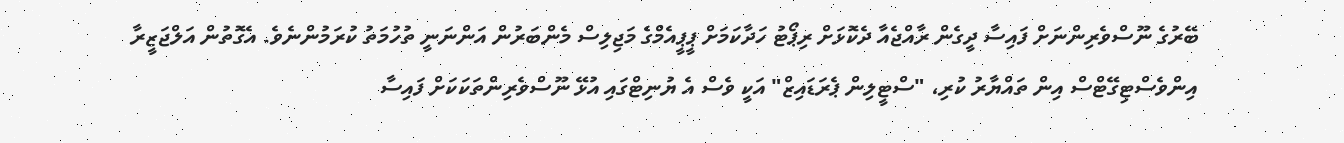ބޭރުގެ ނޫސްވެރިންނަށް ފައިސާ ދީގެން ރާއްޖެއާ ދެކޮޅަށް ރިޕޯޓު ހަދާކަމަށް ޕީޕީއެމްގެ މަޖިލިސް މެންބަރުން އަންނަނީ ތުހުމަތު ކުރަމުންނެވެ. އެގޮތުން އަލްޖަޒީރާ އިންވެސްޓިގޭޓްސް އިން ތައްޔާރު ކުރި، "ސްޓީލިން ޕެރަޑައިޒް" އަކީ ވެސް އެ ޔުނިޓްގައި އުޅޭ ނޫސްވެރިންތަކަކަށް ފައިސާ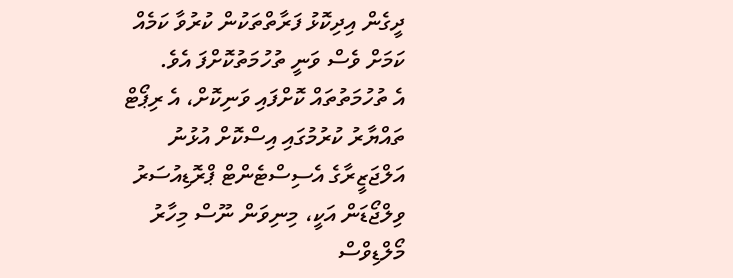ދީގެން އިދިކޮޅު ފަރާތްތަކުން ކުރުވާ ކަމެއް ކަމަށް ވެސް ވަނީ ތުހުމަތުކޮށްފަ އެވެ.
އެ ތުހުމަތުތައް ކޮށްފައި ވަނިކޮށް، އެ ރިޕޯޓް ތައްޔާރު ކުރުމުގައި އިސްކޮށް އުޅުނު އަލްޖަޒީރާގެ އެސިސްޓެންޓް ޕްރޮޑިއުސަރު ވިލްޖޯޑަން އަކީ، މިނިވަން ނޫސް މިހާރު މޯލްޑިވްސް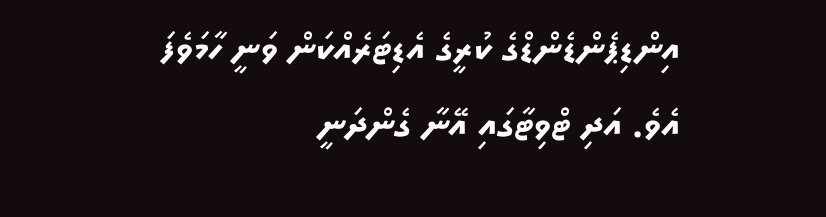އިންޑިޕެންޑެންޑްގެ ކުރީގެ އެޑިޓަރެއްކަން ވަނީ ހާމަވެފަ އެވެ. އަދި ޓްވިޓާގައި އޭނާ ގެންދަނީ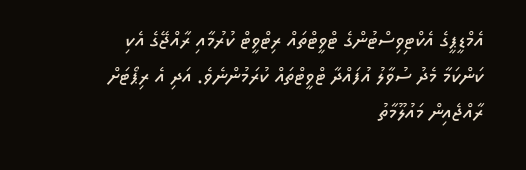އެމްޑީޕީގެ އެކްޓިވިސްޓުންގެ ޓްވީޓްތައް ރިޓްވީޓް ކުރުމާއި ރާއްޖޭގެ އެކި ކަންކަމާ މެދު ސުވާލު އުފައްދާ ޓްވީޓްތައް ކުރަމުންނެވެ. އަދި އެ ރިޕޯޓަށް ރާއްޖެއިން މައުލޫމާތު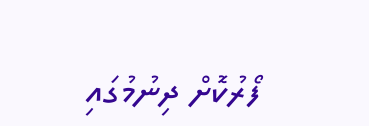ފޯރުކޮށް ދިނުމުގައި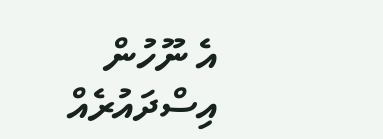އެ ނޫހުން އިސްދައުރެއް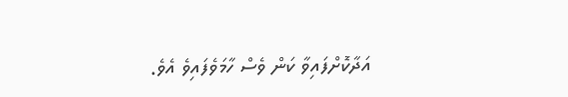އަދާކޮށްފައިވާ ކަން ވެސް ހާމަވެފައިވެ އެވެ.